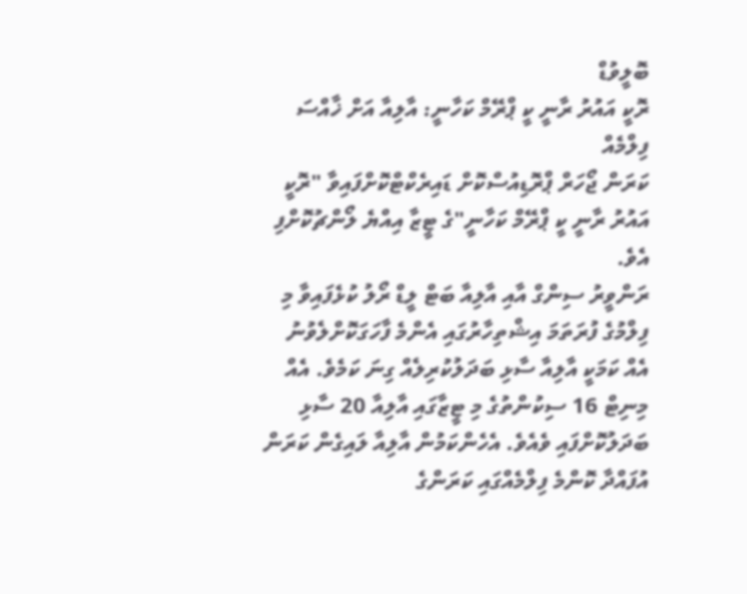ބޮލީވުޑް
ރޮކީ އައުރު ރާނީ ކީ ޕްރޭމް ކަހާނީ: އާލިއާ އަށް ޚާއްސަ ފިލްމެއް
ކަރަން ޖޯހަރް ޕްރޮޑިއުސްކޮށް ޑައިރެކްޓްކޮށްފައިވާ "ރޮކީ އައުރު ރާނީ ކީ ޕްރޭމް ކަހާނީ"ގެ ޓީޒާ އިއްޔެ ލޯންޗުކޮށްފި އެވެ.
ރަންވީރު ސިންގް އާއި އާލިއާ ބަޓް ލީޑް ރޯލު ކުޅެފައިވާ މި ފިލްމުގެ ފުރަތަމަ އިޝްތިހާރުގައި އެންމެ ފާހަގަކޮށްލެވުނު އެއް ކަމަކީ އާލިއާ ސާޅި ބަދަލުކުރިލެއް ގިނަ ކަމެވެ. އެއް މިނިޓް 16 ސިކުންތުގެ މި ޓީޒާގައި އާލިއާ 20 ސާޅި ބަދަލުކޮށްފައި ވެއެވެ. އެހެންކަމުން އާލިއާ ލައިގެން ކަރަން އުފައްދާ ކޮންމެ ފިލްމެއްގައި ކަރަންގެ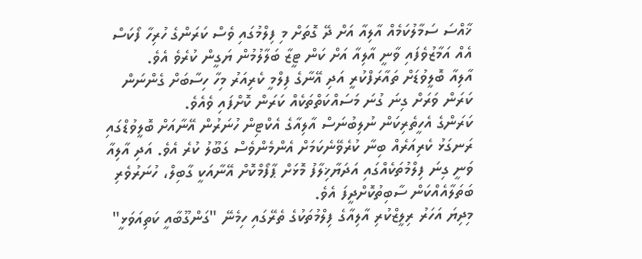ޚާއްސަ ސަމާލުކަމެއް އާލިއާ އަށް ދޭ ގޮތަށް މި ފިލްމުގައި ވެސް ކަރަންގެ ހުރިހާ ފޯކަސް އެއް އަމާޒުވެފައި ވާނީ އާލިއާ އަށް ކަން ޓީޒާ ބަލާލުމުން ޔަގީން ކުރެވެ އެވެ.
އާލިއާ ބޮލީވުޑަށް ތައާރަފްކުރީ އަދި އޭނާގެ ފިލްމީ ކެރިއަރު މިހާ ހިސާބަށް ގެންނަން ކަރަން ވަރަށް ގިނަ ގުނަ މަސައްކަތްތަކެއް ކަރަން ކޮށްފައި ވެއެވެ.
ކަރަންގެ އެހީތެރިކަން ނުލިބުނަސް އާލިއާގެ އެކްޓިން ހުނަރުން އޭނާއަށް ބޮލީވުޑްގައި ރަނގަޅު ކެރިއަރެއް ބިނާ ކުރެވޭނެކަމަށް އެންމެންވެސް ގަބޫލު ކުރެ އެވެ. އަދި އާލިއާ ވަނީ ގިނަ ފިލްމުތަކެއްގައި އަދަޔާޚިލާފު މޮޅަށް ޕާފޯމްކޮށް އޭނާއަކީ ގާބިލް، ހުނަރުވެރި ބަތަލާއެއްކަން ސާބިތުކޮށްދީފަ އެވެ.
މިދިޔަ އަހަރު ރިލީޒްކުރި އާލިއާގެ ފިލްމުތަކުގެ ތެރޭގައި ހިމެނޭ "ގަންގޫބާއީ ކަތިއަވަޅީ"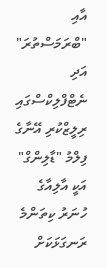އާއި "ބްރަމަސްތުރަ" އަދި ނެޓްފްލިކްސްގައި ރިލީޒްކުރި އޭނާގެ ފިލްމު "ޑާލިންގް" އަކީ އާލިއާގެ ހުނަރު ކިތަންމެ ރަނގަޅަކަށް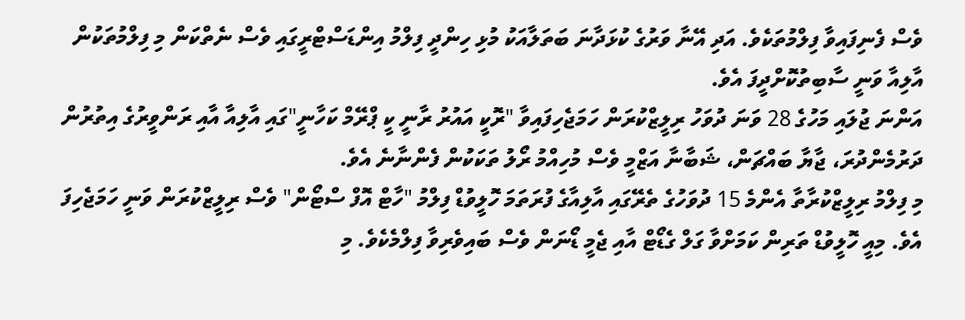ވެސް ފެނިފައިވާ ފިލްމުތަކެވެ. އަދި އޭނާ ވަރުގެ ކުޅަދާނަ ބަތަލާއަކު މުޅި ހިންދީ ފިލްމު އިންޑަސްޓްރީގައި ވެސް ނެތްކަން މި ފިލްމުތަކުން އާލިއާ ވަނީ ސާބިތުކޮށްދީފަ އެވެ.
އަންނަ ޖުލައި މަހުގެ 28 ވަނަ ދުވަހު ރިލީޒްކުރަން ހަމަޖެހިފައިވާ "ރޮކީ އައުރު ރާނީ ކީ ޕްރޭމް ކަހާނީ"ގައި އާލިއާ އާއި ރަންވީރުގެ އިތުރުން ދަރުމެންދުރަ، ޖާޔާ ބައްޗަން، ޝަބާނާ އަޒްމީ ވެސް މުހިއްމު ރޯލު ތަކަކުން ފެންނާނެ އެވެ.
މި ފިލްމު ރިލީޒްކުރާތާ އެންމެ 15 ދުވަހުގެ ތެރޭގައި އާލިއާގެ ފުރަތަމަ ހޮލީވުޑް ފިލްމު "ހާޓް އޮފް ސްޓޯން" ވެސް ރިލީޒްކުރަން ވަނީ ހަމަޖެހިފަ އެވެ. މިއީ ހޮލީވުޑް ތަރިން ކަމަށްވާ ގަލް ގެޑޯޓް އާއި ޖެމީ ޑޯނަން ވެސް ބައިވެރިވާ ފިލްމެކެވެ. މި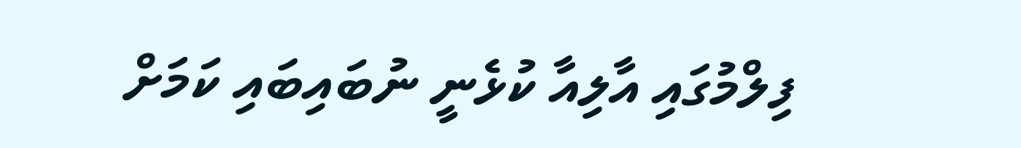ފިލްމުގައި އާލިއާ ކުޅެނީ ނުބައިބައި ކަމަށް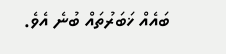ބައެއް ޚަބަރުތައް ބުނެ އެވެ.